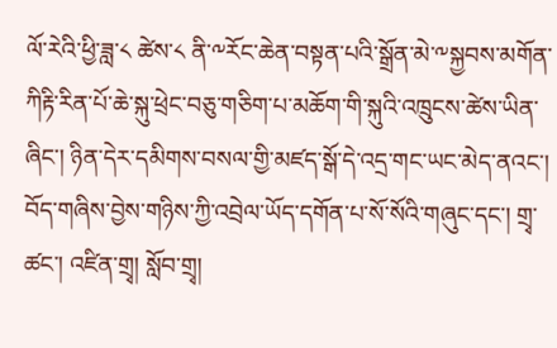ལོ་རེའི་ཕྱི་ཟླ་༨ ཚེས་༨ ནི་༸རོང་ཆེན་བསྟན་པའི་སྒྲོན་མེ་༸སྐྱབས་མགོན་ཀིརྟི་རིན་པོ་ཆེ་སྐུ་ཕྲེང་བཅུ་གཅིག་པ་མཆོག་གི་སྐུའི་འཁྲུངས་ཚེས་ཡིན་ཞིང་། ཉིན་དེར་དམིགས་བསལ་གྱི་མཛད་སྒོ་དེ་འདྲ་གང་ཡང་མེད་ནའང་། བོད་གཞིས་བྱེས་གཉིས་ཀྱི་འབྲེལ་ཡོད་དགོན་པ་སོ་སོའི་གཞུང་དང་། གྲྭ་ཚང་། འཛིན་གྲྭ། སློབ་གྲྭ།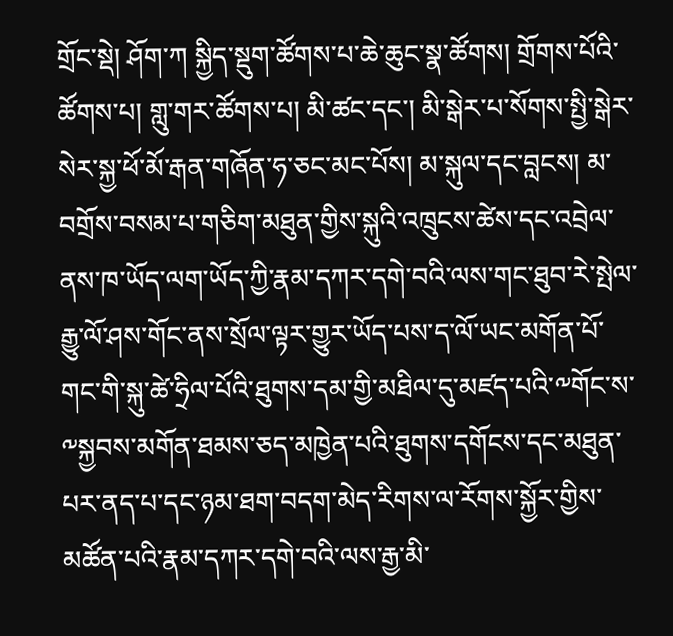གྲོང་སྡེ། ཤོག་ཀ སྐྱིད་སྡུག་ཚོགས་པ་ཆེ་ཆུང་སྣ་ཚོགས། གྲོགས་པོའི་ཚོགས་པ། གླུ་གར་ཚོགས་པ། མི་ཚང་དང་། མི་སྒེར་པ་སོགས་སྤྱི་སྒེར་སེར་སྐྱ་ཕོ་མོ་རྒན་གཞོན་ཧ་ཅང་མང་པོས། མ་སྐུལ་དང་བླངས། མ་བགྲོས་བསམ་པ་གཅིག་མཐུན་གྱིས་སྐུའི་འཁྲུངས་ཚེས་དང་འབྲེལ་ནས་ཁ་ཡོད་ལག་ཡོད་ཀྱི་རྣམ་དཀར་དགེ་བའི་ལས་གང་ཐུབ་རེ་སྤེལ་རྒྱུ་ལོ་ཤས་གོང་ནས་སྲོལ་ལྟར་གྱུར་ཡོད་པས་ད་ལོ་ཡང་མགོན་པོ་གང་གི་སྐུ་ཚེ་ཧྲིལ་པོའི་ཐུགས་དམ་གྱི་མཐིལ་དུ་མཛད་པའི་༸གོང་ས་༸སྐྱབས་མགོན་ཐམས་ཅད་མཁྱེན་པའི་ཐུགས་དགོངས་དང་མཐུན་
པར་ནད་པ་དང་ཉམ་ཐག་བདག་མེད་རིགས་ལ་རོགས་སྐྱོར་གྱིས་མཚོན་པའི་རྣམ་དཀར་དགེ་བའི་ལས་རྒྱ་མི་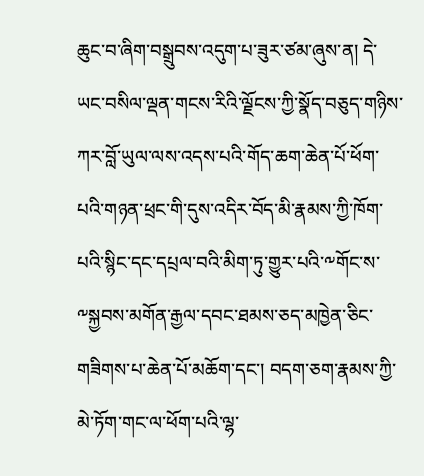ཆུང་བ་ཞིག་བསྒྲུབས་འདུག་པ་ཟུར་ཙམ་ཞུས་ན། དེ་ཡང་བསིལ་ལྡན་གངས་རིའི་ལྗོངས་ཀྱི་སྣོད་བཅུད་གཉིས་ཀར་བློ་ཡུལ་ལས་འདས་པའི་གོད་ཆག་ཆེན་པོ་ཕོག་པའི་གཉན་ཕྲང་གི་དུས་འདིར་བོད་མི་རྣམས་ཀྱི་ཁོག་པའི་སྙིང་དང་དཔྲལ་བའི་མིག་ཏུ་གྱུར་པའི་༸གོང་ས་༸སྐྱབས་མགོན་རྒྱལ་དབང་ཐམས་ཅད་མཁྱེན་ཅིང་གཟིགས་པ་ཆེན་པོ་མཆོག་དང་། བདག་ཅག་རྣམས་ཀྱི་མེ་ཏོག་གང་ལ་ཕོག་པའི་ལྷ་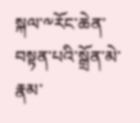སྐལ་༸རོང་ཆེན་བསྟན་པའི་སྒྲོན་མེ་རྣམ་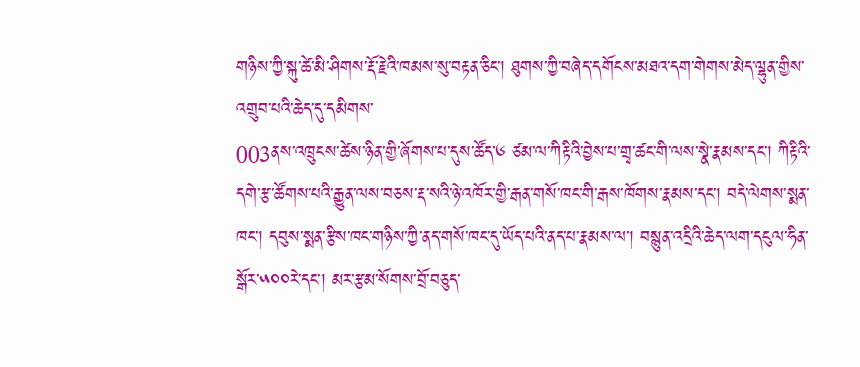གཉིས་ཀྱི་སྐུ་ཚེ་མི་ཤིགས་རྡོ་རྗེའི་ཁམས་སུ་བརྟན་ཅིང་། ཐུགས་ཀྱི་བཞེད་དགོངས་མཐའ་དག་གེགས་མེད་ལྷུན་གྱིས་འགྲུབ་པའི་ཆེད་དུ་དམིགས་
003ནས་འཁྲུངས་ཚེས་ཉིན་གྱི་ཞོགས་པ་དུས་ཚོད་༦ ཙམ་ལ་ཀིརྟིའི་བྱེས་པ་གྲྭ་ཚང་གི་ལས་སྣེ་རྣམས་དང་། ཀིརྟིའི་དགེ་རྩ་ཚོགས་པའི་རྒྱུན་ལས་བཅས་རྡ་སའི་ཉེ་འཁོར་གྱི་རྒན་གསོ་ཁང་གི་རྒས་ཁོགས་རྣམས་དང་། བདེ་ལེགས་སྨན་ཁང་། དབུས་སྨན་རྩིས་ཁང་གཉིས་ཀྱི་ནད་གསོ་ཁང་དུ་ཡོད་པའི་ནད་པ་རྣམས་ལ་། བསྙུན་འདྲིའི་ཆེད་ལག་དངུལ་ཧིན་སྒོར་༥༠༠རེ་དང་། མར་རྩམ་སོགས་བྲོ་བཅུད་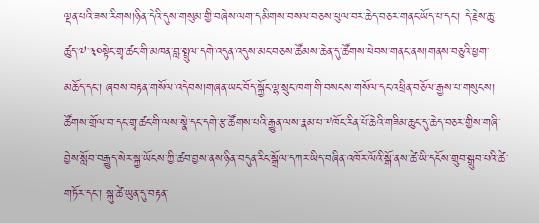ལྡན་པའི་ཟས་རིགས།ཉིན་དེའི་དུས་གསུམ་གྱི་བཞེས་ལག་དམིགས་བསལ་བཅས་ཕུལ་བར་ཆེད་བཅར་གནང་ཡོད་པ་དང་། དེ་རྗེས་ཆུ་ཚུད་༧་༣༠སྟེང་གྲྭ་ཚང་གི་མཁན་བླ་སྤྲུལ་དགེ་འདུན་འདུས་མང་བཅས་ཚོམས་ཆེན་དུ་ཚོགས་ཕེབས་གནང་ནས།གནས་བཅུའི་ཕྱག་མཆོད་དང་། ཞབས་བརྟན་གསོལ་འདེབས།གཞན་ཡང་བོད་སྐྱོང་ལྷ་སྲུང་ཁག་གི་བསངས་གསོལ་དང་འཕྲིན་བཅོལ་རྒྱས་པ་གསུངས། ཚོགས་གྲོལ་བ་དང་གྲྭ་ཚང་གི་ལས་སྣེ་དང་དགེ་རྩ་ཚོགས་པའི་རྒྱུན་ལས་རྣམ་པ་༸ཁོང་རིན་པོ་ཆེའི་གཟིམ་ཆུང་དུ་ཆེད་བཅར་གྱིས་གཞི་བྱེས་སློབ་བརྒྱུད་སེར་སྐྱ་ཡོངས་ཀྱི་ཚབ་བྱས་ནས་ཉིན་བདུན་རིང་སྒྲོལ་དཀར་ཡིད་བཞིན་འཁོར་ལོའི་སྒོ་ནས་ཚེ་ཡི་དངོས་གྲུབ་སྒྲུབ་པའི་ཚེ་གཏོར་དང་། སྐུ་ཚེ་ཡུན་དུ་བརྟན་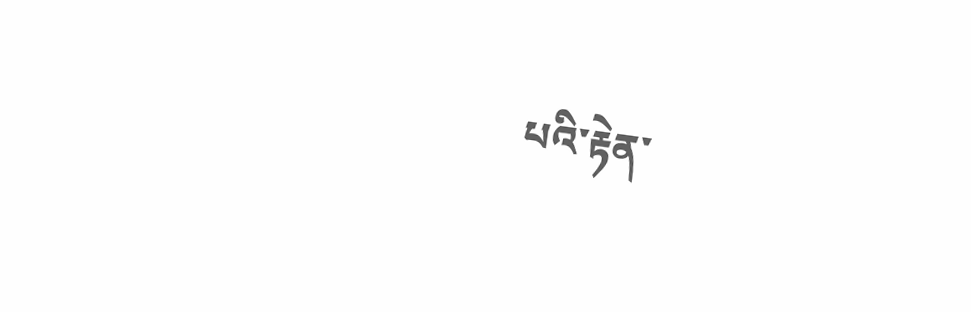པའི་རྟེན་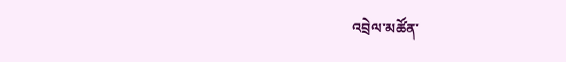འབྲེལ་མཚོན་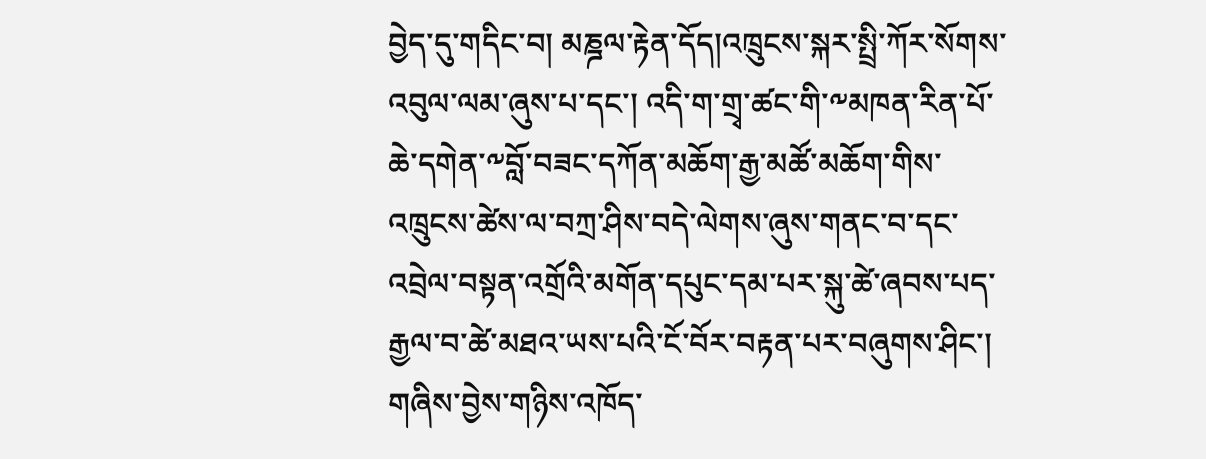བྱེད་དུ་གདིང་བ། མཎྜལ་རྟེན་དོད།འཁྲུངས་སྐར་སྤྲི་ཀོར་སོགས་འབུལ་ལམ་ཞུས་པ་དང་། འདི་ག་གྲྭ་ཚང་གི་༸མཁན་རིན་པོ་ཆེ་དགེན་༸བློ་བཟང་དཀོན་མཆོག་རྒྱ་མཚོ་མཆོག་གིས་འཁྲུངས་ཚེས་ལ་བཀྲ་ཤིས་བདེ་ལེགས་ཞུས་གནང་བ་དང་འབྲེལ་བསྟན་འགྲོའི་མགོན་དཔུང་དམ་པར་སྐུ་ཚེ་ཞབས་པད་རྒྱལ་བ་ཚེ་མཐའ་ཡས་པའི་ངོ་བོར་བརྟན་པར་བཞུགས་ཤིང་། གཞིས་བྱེས་གཉིས་འཁོད་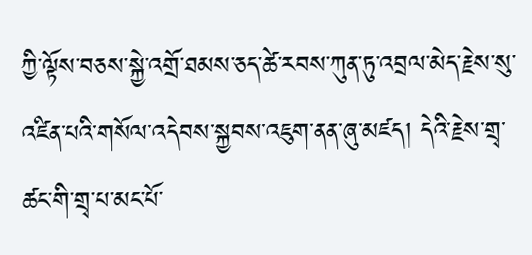ཀྱི་ལྟོས་བཅས་སྐྱེ་འགྲོ་ཐམས་ཅད་ཚེ་རབས་ཀུན་ཏུ་འབྲལ་མེད་རྗེས་སུ་འཛིན་པའི་གསོལ་འདེབས་སྐྱབས་འཇུག་ནན་ཞུ་མཛད། དེའི་རྗེས་གྲྭ་ཚང་གི་གྲྭ་པ་མང་པོ་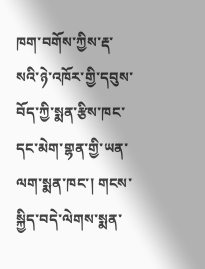ཁག་བགོས་ཀྱིས་རྡ་སའི་ཉེ་འཁོར་གྱི་དབུས་བོད་ཀྱི་སྨན་རྩིས་ཁང་དང་མེག་གྷན་གྱི་ཡན་ལག་སྨན་ཁང་། གངས་སྐྱིད་བདེ་ལེགས་སྨན་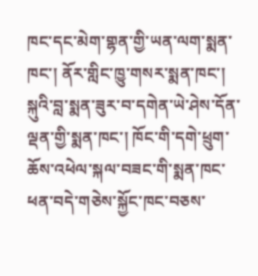ཁང་དང་མེག་གྷན་གྱི་ཡན་ལག་སྨན་ཁང་། ནོར་གླིང་ཁྱུ་གསར་སྨན་ཁང་། སྐུའི་བླ་སྨན་ཟུར་བ་དགེན་ཡེ་ཤེས་དོན་ལྡན་གྱི་སྨན་ཁང་། ཁོང་གི་དགེ་ཕྲུག་ཆོས་འཕེལ་སྐལ་བཟང་གི་སྨན་ཁང་ཕན་བདེ་གཅེས་སྐྱོང་ཁང་བཅས་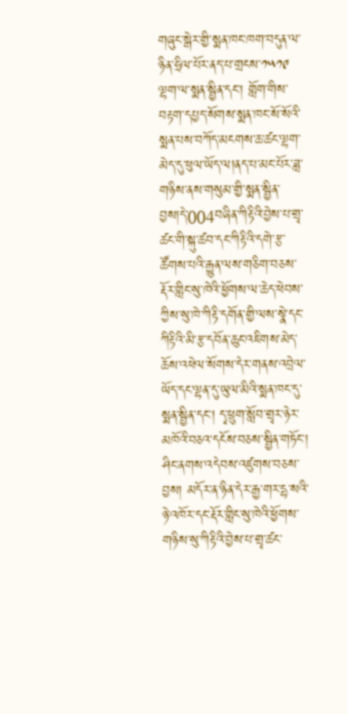གཞུང་སྒེར་གྱི་སྨན་ཁང་ཁག་བདུན་ལ་ཉིན་ཧྲིལ་པོར་ནད་པ་གྲངས་༡༥༡༩ ལྷག་ལ་སྨན་སྦྱིན་དང་། གློག་གིས་བརྟག་དཔྱད་སོགས་སྨན་ཁང་སོ་སོའི་སྨན་པས་བཀོད་མངགས་ཆ་ཚང་ལྷག་མེད་དུ་ཕུལ་ཡོད་ལ།ནད་པ་མང་པོར་ཟླ་གཉིས་ནས་གསུམ་གྱི་སྨན་སྦྱིན་བྱས།དེ་004བཞིན་ཀིརྟིའི་བྱེས་པ་གྲྭ་ཚང་གི་སྐུ་ཚབ་དང་ཀིརྟིའི་དགེ་རྩ་ཚོགས་པའི་རྒྱུན་ལས་གཅིག་བཅས་རྡོར་གླིང་སུ་ཁེའི་ཕྱོགས་ལ་ཆེད་ཕེབས་ཀྱིས་སུ་ཁེ་ཀིརྟི་དགོན་གྱི་ལས་སྣེ་དང་ཀིརྟིའི་མི་རྩ་དབོན་ཆུང་འཇིགས་མེད་ཆོས་འཕེལ་སོགས་དེར་གནས་འབྲེལ་ཡོད་དང་ལྷན་དུ་ཡུལ་མིའི་སྨན་ཁང་དུ་སྨན་སྦྱིན་དང་། དྭ་ཕྲུག་སློབ་གྲྭར་ཉེར་མཁོའི་བཅའ་དངོས་བཅས་སྦྱིན་གཏོང་། ཤིང་ནགས་འདེབས་འཛུགས་བཅས་བྱས། མདོར་ན་ཉིན་དེར་རྒྱ་གར་དྷ་སའི་ཉེ་འཁོར་དང་རྡོར་གླིང་སུ་ཁེའི་ཕྱོགས་གཉིས་སུ་ཀིརྟིའི་བྱེས་པ་གྲྭ་ཚང་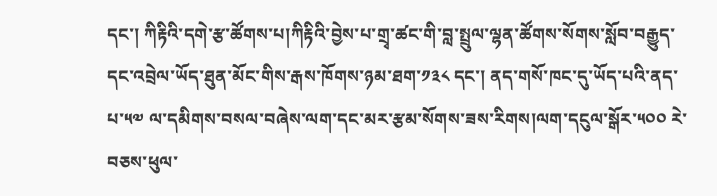དང་། ཀིརྟིའི་དགེ་རྩ་ཚོགས་པ།ཀིརྟིའི་བྱེས་པ་གྲྭ་ཚང་གི་བླ་སྤྲུལ་ལྷན་ཚོགས་སོགས་སློབ་བརྒྱུད་དང་འབྲེལ་ཡོད་ཐུན་མོང་གིས་རྒས་ཁོགས་ཉམ་ཐག་༡༣༨ དང་། ནད་གསོ་ཁང་དུ་ཡོད་པའི་ནད་པ་༥༧ ལ་དམིགས་བསལ་བཞེས་ལག་དང་མར་རྩམ་སོགས་ཟས་རིགས།ལག་དངུལ་སྒོར་༥༠༠ རེ་བཅས་ཕུལ་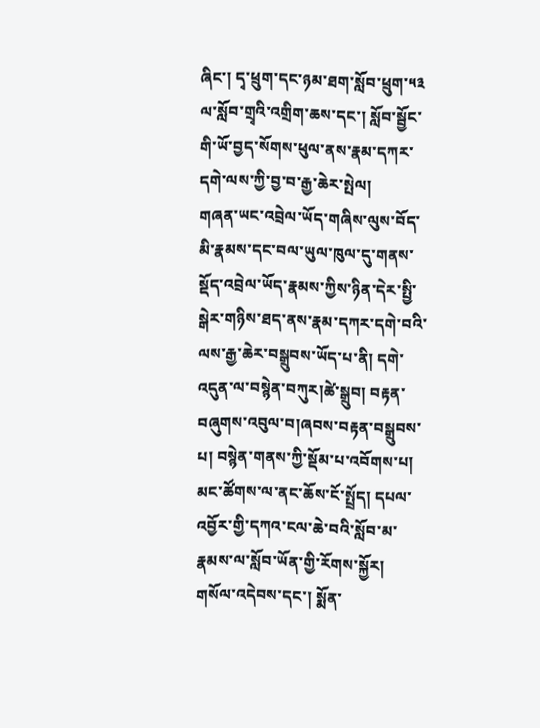ཞིང་། དྭ་ཕྲུག་དང་ཉམ་ཐག་སློབ་ཕྲུག་༥༣ ལ་སློབ་གྲྭའི་འགྲིག་ཆས་དང་། སློབ་སྦྱོང་གི་ཡོ་བྱད་སོགས་ཕུལ་ནས་རྣམ་དཀར་དགེ་ལས་ཀྱི་བྱ་བ་རྒྱ་ཆེར་སྤེལ།
གཞན་ཡང་འབྲེལ་ཡོད་གཞིས་ལུས་བོད་མི་རྣམས་དང་བལ་ཡུལ་ཁུལ་དུ་གནས་སྡོད་འབྲེལ་ཡོད་རྣམས་ཀྱིས་ཉིན་དེར་སྤྱི་སྒེར་གཉིས་ཐད་ནས་རྣམ་དཀར་དགེ་བའི་ལས་རྒྱ་ཆེར་བསྒྲུབས་ཡོད་པ་ནི། དགེ་འདུན་ལ་བསྙེན་བཀུར།ཚེ་སྒྲུབ། བརྟན་བཞུགས་འབུལ་བ།ཞབས་བརྟན་བསྒྲུབས་པ། བསྙེན་གནས་ཀྱི་སྡོམ་པ་འབོགས་པ། མང་ཚོགས་ལ་ནང་ཆོས་ངོ་སྤྲོད། དཔལ་འབྱོར་གྱི་དཀའ་ངལ་ཆེ་བའི་སློབ་མ་རྣམས་ལ་སློབ་ཡོན་གྱི་རོགས་སྐྱོར། གསོལ་འདེབས་དང་། སྨོན་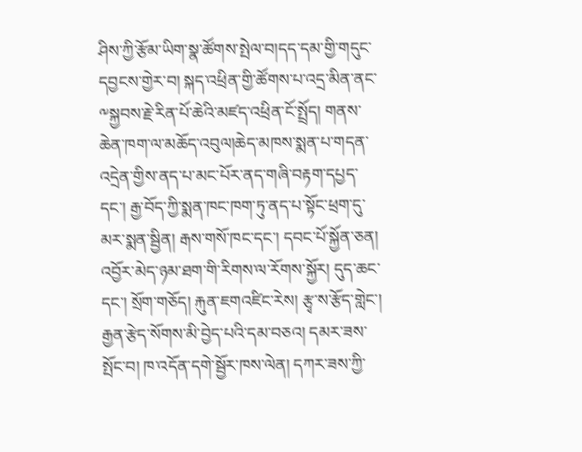ཤིས་ཀྱི་རྩོམ་ཡིག་སྣ་ཚོགས་སྤེལ་བ།དད་དམ་གྱི་གདུང་དབྱངས་གྱེར་བ། སྐད་འཕྲིན་གྱི་ཚོགས་པ་འདྲ་མིན་ནང་༸སྐྱབས་རྗེ་རིན་པོ་ཆེའི་མཛད་འཕྲིན་ངོ་སྤྲོད། གནས་ཆེན་ཁག་ལ་མཆོད་འབུལ།ཆེད་མཁས་སྨན་པ་གདན་འདྲེན་གྱིས་ནད་པ་མང་པོར་ནད་གཞི་བརྟག་དཔྱད་དང་། རྒྱ་བོད་ཀྱི་སྨན་ཁང་ཁག་ཏུ་ནད་པ་སྟོང་ཕྲག་དུ་མར་སྨན་སྦྱིན། རྒས་གསོ་ཁང་དང་། དབང་པོ་སྐྱོན་ཅན། འབྱོར་མེད་ཉམ་ཐག་གི་རིགས་ལ་རོགས་སྐྱོར། དུད་ཆང་དང་། སྲོག་གཅོད། རྐུན་ཇགའཛིང་རེས། རྩྭ་ས་རྩོད་གླེང་། རྒྱན་རྩེད་སོགས་མི་བྱེད་པའི་དམ་བཅའ། དམར་ཟས་སྤོང་བ། ཁ་འདོན་དགེ་སྦྱོར་ཁས་ལེན། དཀར་ཟས་ཀྱི་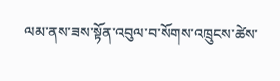ལམ་ནས་ཟས་སྟོན་འབུལ་བ་སོགས་འཁྲུངས་ཚེས་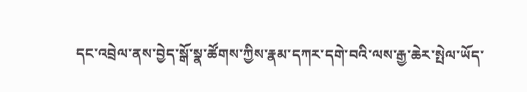དང་འབྲེལ་ནས་བྱེད་སྒོ་སྣ་ཚོགས་ཀྱིས་རྣམ་དཀར་དགེ་བའི་ལས་རྒྱ་ཆེར་སྤེལ་ཡོད་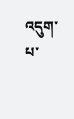འདུག་པ་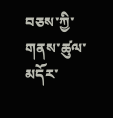བཅས་ཀྱི་གནས་ཚུལ་མདོར་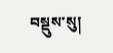བསྡུས་སུ།